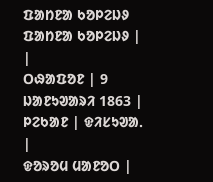ᱯᱟᱴᱱᱟ ᱠᱚᱞᱮᱡᱽ
ᱯᱟᱴᱱᱟ ᱠᱚᱞᱮᱡᱽ | |
ᱛᱷᱟᱯᱚᱱ | 9 ᱡᱟᱱᱩᱣᱟᱨᱤ 1863 |
ᱞᱮᱠᱟᱱ | ᱫᱤᱥᱩᱣᱟᱹ |
ᱫᱚᱨᱚᱢ ᱢᱟᱱᱚᱛ |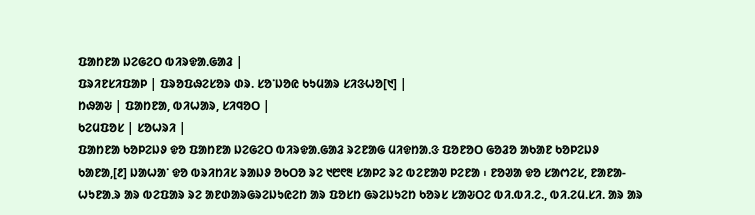ᱯᱟᱴᱱᱟ ᱡᱮᱜᱮᱛ ᱵᱤᱨᱫᱟᱹᱜᱟᱲ |
ᱯᱨᱤᱱᱥᱤᱯᱟᱞ | ᱯᱨᱚᱯᱷᱮᱥᱚᱨ ᱰᱨ. ᱥᱚᱸᱡᱚᱭ ᱠᱩᱢᱟᱨ ᱥᱤᱝᱦᱚ[᱑] |
ᱴᱷᱟᱶ | ᱯᱟᱴᱱᱟ, ᱵᱤᱦᱟᱨ, ᱥᱤᱧᱚᱛ |
ᱠᱮᱢᱯᱚᱥ | ᱥᱚᱦᱨᱤ |
ᱯᱟᱴᱱᱟ ᱠᱚᱞᱮᱡᱽ ᱫᱚ ᱯᱟᱴᱱᱟ ᱡᱮᱜᱮᱛ ᱵᱤᱨᱫᱟᱹᱜᱟᱲ ᱨᱮᱱᱟᱜ ᱢᱤᱫᱴᱟᱹᱝ ᱯᱚᱱᱚᱛ ᱜᱚᱲᱚ ᱟᱠᱟᱱ ᱠᱚᱞᱮᱡᱽ ᱠᱟᱱᱟ,[᱒] ᱡᱟᱦᱟᱸ ᱫᱚ ᱵᱨᱤᱴᱤᱥ ᱨᱟᱡᱽ ᱚᱠᱛᱚ ᱨᱮ ᱑᱘᱖᱓ ᱥᱟᱞᱮ ᱨᱮ ᱵᱮᱱᱟᱣ ᱞᱮᱱᱟ ᱾ ᱱᱚᱣᱟ ᱫᱚ ᱥᱟᱬᱮᱥ, ᱱᱟᱱᱟ-ᱦᱩᱱᱟᱹᱨ ᱟᱨ ᱵᱮᱯᱟᱨ ᱨᱮ ᱟᱱᱰᱟᱨᱜᱨᱮᱡᱩᱭᱮᱴ ᱟᱨ ᱯᱚᱥᱴ ᱜᱨᱮᱡᱩᱮᱴ ᱠᱚᱨᱥ ᱥᱟᱶᱛᱮ ᱵᱤ.ᱵᱤ.ᱮ., ᱵᱤ.ᱮᱢ.ᱥᱤ. ᱟᱨ ᱟᱨ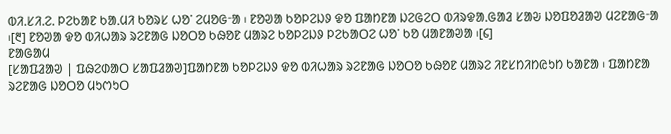ᱵᱤ.ᱥᱤ.ᱮ. ᱞᱮᱠᱟᱱ ᱠᱟᱹᱢᱤ ᱠᱚᱨᱥ ᱦᱚᱸ ᱮᱢᱚᱜᱼᱟ ᱾ ᱱᱚᱣᱟ ᱠᱚᱞᱮᱡᱽ ᱫᱚ ᱯᱟᱴᱱᱟ ᱡᱮᱜᱮᱛ ᱵᱤᱨᱫᱟᱹᱜᱟᱲ ᱥᱟᱶ ᱡᱚᱯᱚᱲᱟᱣ ᱢᱮᱱᱟᱜᱼᱟ ᱾[᱓] ᱱᱚᱣᱟ ᱫᱚ ᱵᱤᱦᱟᱨ ᱨᱮᱱᱟᱜ ᱡᱚᱛᱚ ᱠᱷᱚᱱ ᱢᱟᱨᱮ ᱠᱚᱞᱮᱡᱽ ᱞᱮᱠᱟᱛᱮ ᱦᱚᱸ ᱠᱚ ᱢᱟᱱᱟᱣᱟ ᱾[᱔]
ᱱᱟᱜᱟᱢ
[ᱥᱟᱯᱲᱟᱣ | ᱯᱷᱮᱰᱟᱛ ᱥᱟᱯᱲᱟᱣ]ᱯᱟᱴᱱᱟ ᱠᱚᱞᱮᱡᱽ ᱫᱚ ᱵᱤᱦᱟᱨ ᱨᱮᱱᱟᱜ ᱡᱚᱛᱚ ᱠᱷᱚᱱ ᱢᱟᱨᱮ ᱤᱱᱥᱴᱤᱴᱭᱩᱴ ᱠᱟᱱᱟ ᱾ ᱯᱟᱴᱱᱟ ᱨᱮᱱᱟᱜ ᱡᱚᱛᱚ ᱢᱩᱬᱩᱛ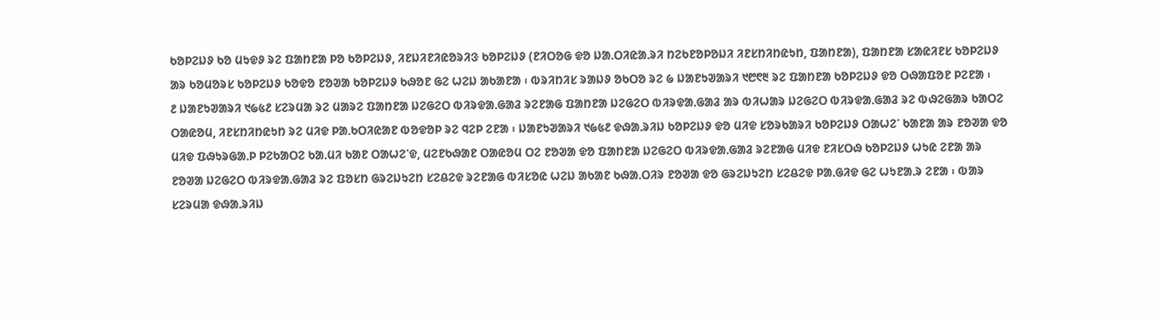ᱠᱚᱞᱮᱡᱽ ᱠᱚ ᱢᱩᱫᱽ ᱨᱮ ᱯᱟᱴᱱᱟ ᱞᱚ ᱠᱚᱞᱮᱡᱽ, ᱤᱱᱡᱤᱱᱤᱭᱚᱨᱤᱝ ᱠᱚᱞᱮᱡᱽ (ᱱᱤᱛᱚᱜ ᱫᱚ ᱡᱟᱹᱛᱤᱭᱟᱹᱨᱤ ᱴᱮᱠᱱᱚᱞᱚᱡᱤ ᱤᱱᱥᱴᱤᱴᱭᱩᱴ, ᱯᱟᱴᱱᱟ), ᱯᱟᱴᱱᱟ ᱥᱟᱭᱤᱱᱥ ᱠᱚᱞᱮᱡᱽ ᱟᱨ ᱠᱚᱢᱚᱨᱥ ᱠᱚᱞᱮᱡᱽ ᱠᱚᱫᱚ ᱱᱚᱣᱟ ᱠᱚᱞᱮᱡᱽ ᱠᱷᱚᱱ ᱜᱮ ᱦᱮᱡ ᱟᱠᱟᱱᱟ ᱾ ᱵᱨᱤᱴᱤᱥ ᱨᱟᱡᱽ ᱚᱠᱛᱚ ᱨᱮ ᱙ ᱡᱟᱱᱩᱣᱟᱨᱤ ᱑᱘᱖᱓ ᱨᱮ ᱯᱟᱴᱱᱟ ᱠᱚᱞᱮᱡᱽ ᱫᱚ ᱛᱷᱟᱯᱚᱱ ᱞᱮᱱᱟ ᱾
᱒ ᱡᱟᱱᱩᱣᱟᱨᱤ ᱑᱙᱕᱒ ᱥᱮᱨᱢᱟ ᱨᱮ ᱢᱟᱨᱮ ᱯᱟᱴᱱᱟ ᱡᱮᱜᱮᱛ ᱵᱤᱨᱫᱟᱹᱜᱟᱲ ᱨᱮᱱᱟᱜ ᱯᱟᱴᱱᱟ ᱡᱮᱜᱮᱛ ᱵᱤᱨᱫᱟᱹᱜᱟᱲ ᱟᱨ ᱵᱤᱦᱟᱨ ᱡᱮᱜᱮᱛ ᱵᱤᱨᱫᱟᱹᱜᱟᱲ ᱨᱮ ᱵᱷᱮᱜᱟᱨ ᱠᱟᱛᱮ ᱛᱟᱭᱚᱢ, ᱤᱱᱥᱴᱤᱴᱭᱩᱴ ᱨᱮ ᱢᱤᱫ ᱞᱟᱹᱠᱛᱤᱭᱟᱱ ᱵᱚᱫᱚᱞ ᱨᱮ ᱧᱮᱞ ᱮᱱᱟ ᱾ ᱡᱟᱱᱩᱣᱟᱨᱤ ᱑᱙᱕᱒ ᱫᱷᱟᱹᱨᱤᱡ ᱠᱚᱞᱮᱡᱽ ᱫᱚ ᱢᱤᱫ ᱥᱚᱨᱠᱟᱨᱤ ᱠᱚᱞᱮᱡᱽ ᱛᱟᱦᱮᱸ ᱠᱟᱱᱟ ᱟᱨ ᱱᱚᱣᱟ ᱫᱚ ᱢᱤᱫ ᱯᱷᱩᱨᱜᱟᱹᱞ ᱞᱮᱠᱟᱛᱮ ᱠᱟᱹᱢᱤ ᱠᱟᱱ ᱛᱟᱦᱮᱸᱫ, ᱢᱮᱱᱠᱷᱟᱱ ᱛᱟᱭᱚᱢ ᱛᱮ ᱱᱚᱣᱟ ᱫᱚ ᱯᱟᱴᱱᱟ ᱡᱮᱜᱮᱛ ᱵᱤᱨᱫᱟᱹᱜᱟᱲ ᱨᱮᱱᱟᱜ ᱢᱤᱫ ᱱᱤᱥᱛᱷ ᱠᱚᱞᱮᱡᱽ ᱦᱩᱭ ᱮᱱᱟ ᱟᱨ ᱱᱚᱣᱟ ᱡᱮᱜᱮᱛ ᱵᱤᱨᱫᱟᱹᱜᱟᱲ ᱨᱮ ᱯᱚᱥᱴ ᱜᱨᱮᱡᱩᱮᱴ ᱥᱮᱪᱮᱫ ᱨᱮᱱᱟᱜ ᱵᱤᱥᱚᱭ ᱦᱮᱡ ᱟᱠᱟᱱ ᱠᱷᱟᱹᱛᱤᱨ ᱱᱚᱣᱟ ᱫᱚ ᱜᱨᱮᱡᱩᱮᱴ ᱥᱮᱪᱮᱫ ᱞᱟᱹᱜᱤᱫ ᱜᱮ ᱦᱩᱱᱟᱹᱨ ᱮᱱᱟ ᱾ ᱵᱟᱨ ᱥᱮᱨᱢᱟ ᱫᱷᱟᱹᱨᱤᱡ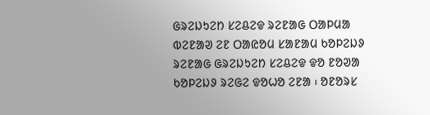ᱜᱨᱮᱡᱩᱮᱴ ᱥᱮᱪᱮᱫ ᱨᱮᱱᱟᱜ ᱛᱟᱞᱢᱟ ᱵᱮᱱᱟᱣ ᱮᱱ ᱛᱟᱭᱚᱢ ᱥᱟᱱᱟᱢ ᱠᱚᱞᱮᱡᱽ ᱨᱮᱱᱟᱜ ᱜᱨᱮᱡᱩᱮᱴ ᱥᱮᱪᱮᱫ ᱫᱚ ᱱᱚᱣᱟ ᱠᱚᱞᱮᱡᱽ ᱨᱮᱜᱮ ᱫᱚᱦᱚ ᱮᱱᱟ ᱾ ᱚᱱᱚᱨᱥ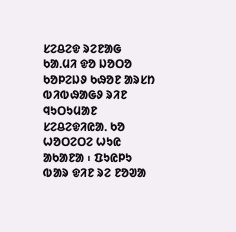ᱥᱮᱪᱮᱫ ᱨᱮᱱᱟᱜ ᱠᱟᱹᱢᱤ ᱫᱚ ᱡᱚᱛᱚ ᱠᱚᱞᱮᱡᱽ ᱠᱷᱚᱱ ᱟᱨᱥᱴ ᱵᱤᱵᱷᱟᱜᱽ ᱨᱤᱱ ᱧᱩᱛᱩᱢᱟᱱ ᱥᱮᱪᱮᱫᱤᱭᱟᱹ ᱠᱚ ᱦᱚᱛᱮᱛᱮ ᱦᱩᱭ ᱟᱠᱟᱱᱟ ᱾ ᱯᱩᱭᱞᱩ ᱵᱟᱨ ᱫᱤᱱ ᱨᱮ ᱱᱚᱣᱟ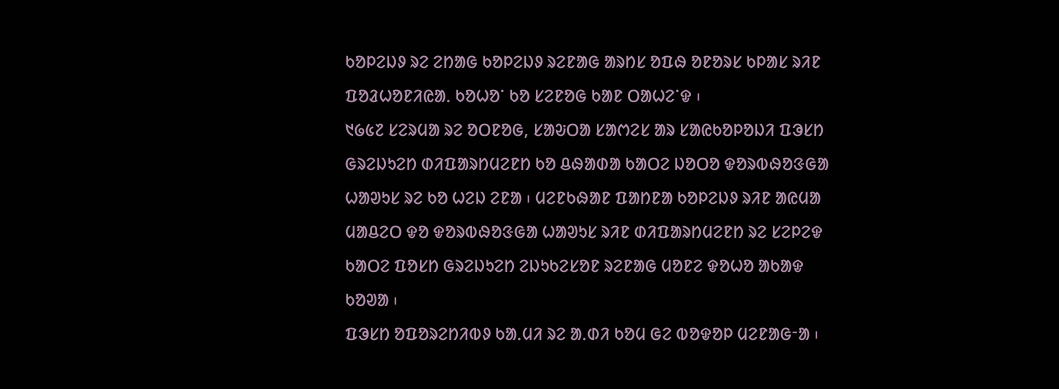ᱠᱚᱞᱮᱡᱽ ᱨᱮ ᱮᱴᱟᱜ ᱠᱚᱞᱮᱡᱽ ᱨᱮᱱᱟᱜ ᱟᱨᱴᱥ ᱚᱯᱷ ᱚᱱᱚᱨᱥ ᱠᱞᱟᱥ ᱨᱤᱱ ᱯᱚᱲᱦᱚᱱᱤᱭᱟᱹ ᱠᱚᱦᱚᱸ ᱠᱚ ᱥᱮᱱᱚᱜ ᱠᱟᱱ ᱛᱟᱦᱮᱸᱫ ᱾
᱑᱙᱕᱗ ᱥᱮᱨᱢᱟ ᱨᱮ ᱚᱛᱱᱚᱜ, ᱥᱟᱶᱛᱟ ᱥᱟᱬᱮᱥ ᱟᱨ ᱥᱟᱭᱠᱚᱞᱚᱡᱤ ᱯᱳᱥᱴ ᱜᱨᱮᱡᱩᱮᱴ ᱰᱤᱯᱟᱨᱴᱢᱮᱱᱴ ᱠᱚ ᱪᱷᱟᱰᱟ ᱠᱟᱛᱮ ᱡᱚᱛᱚ ᱫᱚᱨᱵᱷᱚᱝᱜᱟ ᱦᱟᱣᱩᱥ ᱨᱮ ᱠᱚ ᱦᱮᱡ ᱮᱱᱟ ᱾ ᱢᱮᱱᱠᱷᱟᱱ ᱯᱟᱴᱱᱟ ᱠᱚᱞᱮᱡᱽ ᱨᱤᱱ ᱟᱭᱢᱟ ᱢᱟᱪᱮᱛ ᱫᱚ ᱫᱚᱨᱵᱷᱚᱝᱜᱟ ᱦᱟᱣᱩᱥ ᱨᱤᱱ ᱰᱤᱯᱟᱨᱴᱢᱮᱱᱴ ᱨᱮ ᱥᱮᱞᱮᱫ ᱠᱟᱛᱮ ᱯᱚᱥᱴ ᱜᱨᱮᱡᱩᱮᱴ ᱮᱡᱩᱠᱮᱥᱚᱱ ᱨᱮᱱᱟᱜ ᱢᱚᱱᱮ ᱫᱚᱦᱚ ᱟᱠᱟᱫ ᱠᱚᱣᱟ ᱾
ᱯᱳᱥᱴ ᱚᱯᱚᱨᱮᱴᱤᱵᱽ ᱠᱟᱹᱢᱤ ᱨᱮ ᱟᱹᱰᱤ ᱠᱚᱢ ᱜᱮ ᱵᱚᱫᱚᱞ ᱢᱮᱱᱟᱜᱼᱟ ᱾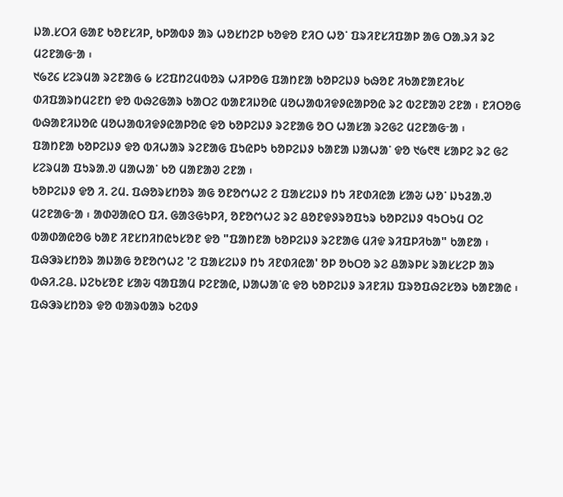ᱡᱟᱹᱥᱛᱤ ᱜᱟᱱ ᱠᱚᱱᱥᱤᱞ, ᱠᱞᱟᱵᱽ ᱟᱨ ᱦᱚᱥᱴᱮᱞ ᱠᱚᱫᱚ ᱱᱤᱛ ᱦᱚᱸ ᱯᱨᱤᱱᱥᱤᱯᱟᱞ ᱟᱜ ᱛᱟᱹᱨᱤ ᱨᱮ ᱢᱮᱱᱟᱜᱼᱟ ᱾
᱑᱙᱗᱔ ᱥᱮᱨᱢᱟ ᱨᱮᱱᱟᱜ ᱙ ᱥᱮᱯᱴᱮᱢᱵᱚᱨ ᱦᱤᱞᱚᱜ ᱯᱟᱴᱱᱟ ᱠᱚᱞᱮᱡᱽ ᱠᱷᱚᱱ ᱤᱠᱟᱱᱟᱱᱤᱠᱥ ᱰᱤᱯᱟᱨᱴᱢᱮᱱᱴ ᱫᱚ ᱵᱷᱮᱜᱟᱨ ᱠᱟᱛᱮ ᱵᱟᱱᱤᱡᱚᱭ ᱢᱚᱦᱟᱵᱤᱫᱽᱭᱟᱞᱚᱭ ᱨᱮ ᱵᱮᱱᱟᱣ ᱮᱱᱟ ᱾ ᱱᱤᱛᱚᱜ ᱵᱷᱟᱱᱤᱡᱚᱭ ᱢᱚᱦᱟᱵᱤᱫᱽᱭᱟᱞᱚᱭ ᱫᱚ ᱠᱚᱞᱮᱡᱽ ᱨᱮᱱᱟᱜ ᱚᱛ ᱦᱟᱥᱟ ᱨᱮᱜᱮ ᱢᱮᱱᱟᱜᱼᱟ ᱾
ᱯᱟᱴᱱᱟ ᱠᱚᱞᱮᱡᱽ ᱫᱚ ᱵᱤᱦᱟᱨ ᱨᱮᱱᱟᱜ ᱯᱩᱭᱞᱩ ᱠᱚᱞᱮᱡᱽ ᱠᱟᱱᱟ ᱡᱟᱦᱟᱸ ᱫᱚ ᱑᱙᱖᱓ ᱥᱟᱞᱮ ᱨᱮ ᱜᱮ ᱥᱮᱨᱢᱟ ᱯᱩᱨᱟᱹᱣ ᱢᱟᱦᱟᱸ ᱠᱚ ᱢᱟᱱᱟᱣ ᱮᱱᱟ ᱾
ᱠᱚᱞᱮᱡᱽ ᱫᱚ ᱤ. ᱮᱢ. ᱯᱷᱚᱨᱥᱴᱚᱨ ᱟᱜ ᱚᱱᱚᱬᱦᱮ ᱮ ᱯᱟᱥᱮᱡᱽ ᱴᱩ ᱤᱱᱰᱤᱭᱟ ᱥᱟᱶ ᱦᱚᱸ ᱡᱩᱲᱟᱹᱣ ᱢᱮᱱᱟᱜᱼᱟ ᱾ ᱟᱰᱣᱟᱭᱛ ᱯᱤ. ᱜᱟᱝᱜᱩᱞᱤ, ᱚᱱᱚᱬᱦᱮ ᱨᱮ ᱪᱚᱱᱫᱽᱨᱚᱯᱩᱨ ᱠᱚᱞᱮᱡᱽ ᱧᱩᱛᱩᱢ ᱛᱮ ᱵᱟᱰᱟᱭᱚᱜ ᱠᱟᱱ ᱤᱱᱥᱴᱤᱴᱭᱩᱥᱚᱱ ᱫᱚ "ᱯᱟᱴᱱᱟ ᱠᱚᱞᱮᱡᱽ ᱨᱮᱱᱟᱜ ᱢᱤᱫ ᱨᱤᱯᱞᱤᱠᱟ" ᱠᱟᱱᱟ ᱾ ᱯᱷᱳᱨᱥᱴᱚᱨ ᱟᱡᱟᱜ ᱚᱱᱚᱬᱦᱮ 'ᱮ ᱯᱟᱥᱮᱡᱽ ᱴᱩ ᱤᱱᱰᱤᱭᱟ' ᱚᱞ ᱚᱠᱛᱚ ᱨᱮ ᱪᱟᱨᱞᱥ ᱨᱟᱥᱥᱮᱞ ᱟᱨ ᱵᱷᱤ.ᱮᱪ. ᱡᱮᱠᱥᱚᱱ ᱥᱟᱶ ᱧᱟᱯᱟᱢ ᱞᱮᱱᱟᱭ, ᱡᱟᱦᱟᱸᱭ ᱫᱚ ᱠᱚᱞᱮᱡᱽ ᱨᱤᱱᱤᱡ ᱯᱨᱚᱯᱷᱮᱥᱚᱨ ᱠᱟᱱᱟᱭ ᱾ ᱯᱷᱳᱨᱥᱴᱚᱨ ᱫᱚ ᱵᱟᱨᱵᱟᱨ ᱠᱮᱵᱽ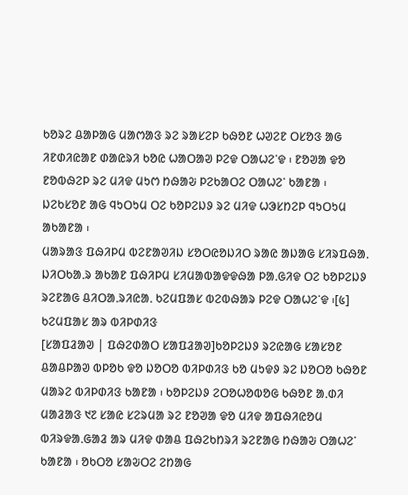ᱠᱚᱨᱮ ᱪᱟᱞᱟᱜ ᱢᱟᱬᱟᱝ ᱨᱮ ᱨᱟᱥᱮᱞ ᱠᱷᱚᱱ ᱦᱣᱮᱱ ᱛᱥᱚᱝ ᱟᱜ ᱤᱱᱰᱤᱭᱟᱱ ᱰᱟᱭᱨᱤ ᱠᱚᱭ ᱦᱟᱛᱟᱣ ᱞᱮᱫ ᱛᱟᱦᱮᱸᱫ ᱾ ᱱᱚᱣᱟ ᱫᱚ ᱱᱚᱵᱷᱮᱞ ᱨᱮ ᱢᱤᱫ ᱢᱩᱬ ᱴᱷᱟᱶ ᱞᱮᱠᱟᱛᱮ ᱛᱟᱦᱮᱸ ᱠᱟᱱᱟ ᱾ ᱡᱮᱠᱥᱚᱱ ᱟᱜ ᱧᱩᱛᱩᱢ ᱛᱮ ᱠᱚᱞᱮᱡᱽ ᱨᱮ ᱢᱤᱫ ᱦᱳᱥᱴᱮᱞ ᱧᱩᱛᱩᱢ ᱟᱠᱟᱱᱟ ᱾
ᱢᱟᱨᱟᱝ ᱯᱷᱤᱞᱢ ᱵᱮᱱᱟᱣᱤᱡ ᱥᱚᱛᱭᱚᱡᱤᱛ ᱨᱟᱭ ᱟᱡᱟᱜ ᱥᱤᱨᱯᱷᱟᱹ ᱡᱤᱛᱠᱟᱹᱨ ᱟᱠᱟᱱ ᱯᱷᱤᱞᱢ ᱥᱤᱢᱟᱵᱟᱫᱫᱷᱟ ᱞᱟᱹᱜᱤᱫ ᱛᱮ ᱠᱚᱞᱮᱡᱽ ᱨᱮᱱᱟᱜ ᱪᱤᱛᱟᱹᱨᱤᱭᱟᱹ ᱠᱮᱢᱯᱟᱥ ᱵᱮᱵᱷᱟᱨ ᱞᱮᱫ ᱛᱟᱦᱮᱸᱫ ᱾[᱕]
ᱠᱮᱢᱯᱟᱥ ᱟᱨ ᱵᱤᱞᱰᱤᱝ
[ᱥᱟᱯᱲᱟᱣ | ᱯᱷᱮᱰᱟᱛ ᱥᱟᱯᱲᱟᱣ]ᱠᱚᱞᱮᱡᱽ ᱨᱮᱭᱟᱜ ᱥᱟᱥᱚᱱ ᱪᱟᱪᱞᱟᱣ ᱵᱞᱚᱠ ᱫᱚ ᱡᱚᱛᱚ ᱵᱤᱞᱰᱤᱝ ᱠᱚ ᱢᱩᱫᱽ ᱨᱮ ᱡᱚᱛᱚ ᱠᱷᱚᱱ ᱢᱟᱨᱮ ᱵᱤᱞᱰᱤᱝ ᱠᱟᱱᱟ ᱾ ᱠᱚᱞᱮᱡᱽ ᱮᱛᱚᱦᱚᱵᱚᱜ ᱠᱷᱚᱱ ᱟᱹᱰᱤ ᱢᱟᱲᱟᱝ ᱑᱗ ᱥᱟᱭ ᱥᱮᱨᱢᱟ ᱨᱮ ᱱᱚᱣᱟ ᱫᱚ ᱢᱤᱫ ᱟᱯᱷᱤᱭᱚᱢ ᱵᱤᱨᱫᱟᱹᱜᱟᱲ ᱟᱨ ᱢᱤᱫ ᱰᱟᱪ ᱯᱷᱮᱠᱴᱨᱤ ᱨᱮᱱᱟᱜ ᱴᱷᱟᱶ ᱛᱟᱦᱮᱸ ᱠᱟᱱᱟ ᱾ ᱚᱠᱛᱚ ᱥᱟᱶᱛᱮ ᱮᱴᱟᱜ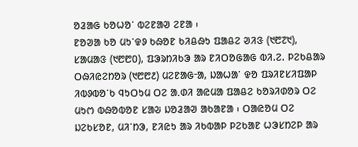ᱚᱲᱟᱜ ᱠᱚᱦᱚᱸ ᱵᱮᱱᱟᱣ ᱮᱱᱟ ᱾
ᱱᱚᱣᱟ ᱠᱚ ᱢᱩᱸᱫᱽ ᱠᱷᱚᱱ ᱠᱤᱪᱷᱩ ᱯᱟᱪᱮ ᱣᱤᱝ (᱑᱘᱗᱑), ᱥᱟᱢᱟᱝ (᱑᱘᱘᱐), ᱯᱳᱨᱴᱤᱠᱳ ᱟᱨ ᱱᱤᱛᱚᱜᱟᱜ ᱵᱤ.ᱮ. ᱞᱮᱠᱪᱟᱨ ᱛᱷᱤᱭᱮᱴᱚᱨ (᱑᱘᱘᱒) ᱢᱮᱱᱟᱜᱼᱟ, ᱡᱟᱦᱟᱸ ᱫᱚ ᱯᱨᱤᱱᱥᱤᱯᱟᱞ ᱤᱵᱽᱵᱚᱸᱠ ᱧᱩᱛᱩᱢ ᱛᱮ ᱟᱹᱰᱤ ᱟᱭᱢᱟ ᱯᱟᱪᱮ ᱠᱚᱨᱤᱰᱚᱨ ᱛᱮ ᱢᱩᱬ ᱵᱷᱚᱵᱚᱱ ᱥᱟᱶ ᱡᱚᱲᱟᱣ ᱟᱠᱟᱱᱟ ᱾ ᱛᱟᱭᱚᱢ ᱛᱮ ᱡᱮᱠᱥᱚᱱ, ᱢᱤᱸᱴᱳ, ᱱᱤᱭᱩ ᱟᱨ ᱤᱠᱵᱟᱞ ᱞᱮᱠᱟᱱ ᱦᱳᱥᱴᱮᱞ ᱟᱨ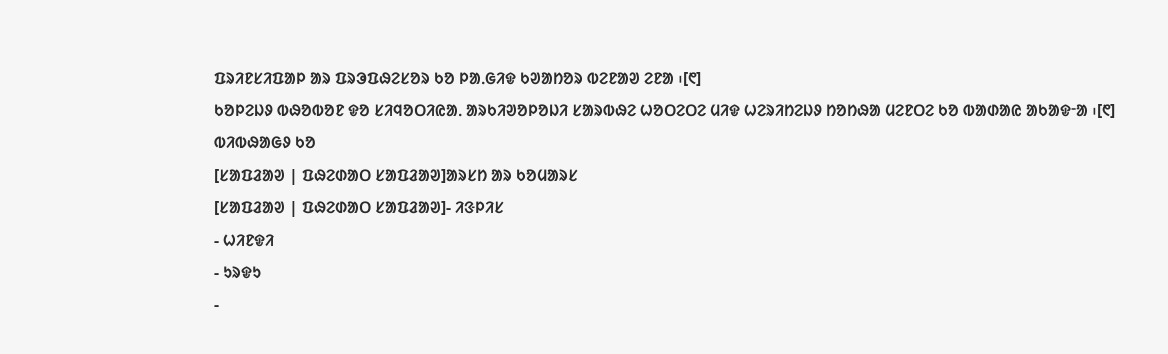ᱯᱨᱤᱱᱥᱤᱯᱟᱞ ᱟᱨ ᱯᱨᱳᱯᱷᱮᱥᱚᱨ ᱠᱚ ᱞᱟᱹᱜᱤᱫ ᱠᱣᱟᱴᱚᱨ ᱵᱮᱱᱟᱣ ᱮᱱᱟ ᱾[᱖]
ᱠᱚᱞᱮᱡᱽ ᱵᱷᱚᱵᱚᱱ ᱫᱚ ᱥᱤᱧᱚᱛᱤᱭᱟᱹ ᱟᱨᱠᱤᱣᱚᱞᱚᱡᱤ ᱥᱟᱨᱵᱷᱮ ᱦᱚᱛᱮᱛᱮ ᱢᱤᱫ ᱦᱮᱨᱤᱴᱮᱡᱽ ᱴᱚᱴᱷᱟ ᱢᱮᱱᱛᱮ ᱠᱚ ᱵᱟᱰᱟᱭ ᱟᱠᱟᱫᱼᱟ ᱾[᱖]
ᱵᱤᱵᱷᱟᱜᱽ ᱠᱚ
[ᱥᱟᱯᱲᱟᱣ | ᱯᱷᱮᱰᱟᱛ ᱥᱟᱯᱲᱟᱣ]ᱟᱨᱥᱴ ᱟᱨ ᱠᱚᱢᱟᱨᱥ
[ᱥᱟᱯᱲᱟᱣ | ᱯᱷᱮᱰᱟᱛ ᱥᱟᱯᱲᱟᱣ]- ᱤᱝᱞᱤᱥ
- ᱦᱤᱱᱫᱤ
- ᱩᱨᱫᱩ
-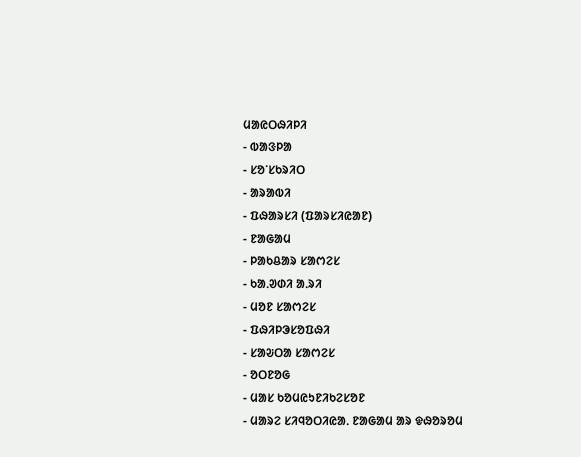ᱢᱟᱭᱛᱷᱤᱞᱤ
- ᱵᱟᱝᱞᱟ
- ᱥᱚᱸᱥᱠᱨᱤᱛ
- ᱟᱨᱟᱵᱤ
- ᱯᱷᱟᱨᱥᱤ (ᱯᱟᱨᱥᱤᱭᱟᱱ)
- ᱱᱟᱜᱟᱢ
- ᱞᱟᱠᱪᱟᱨ ᱥᱟᱬᱮᱥ
- ᱠᱟᱹᱣᱰᱤ ᱟᱹᱨᱤ
- ᱢᱚᱱ ᱥᱟᱬᱮᱥ
- ᱯᱷᱤᱞᱳᱥᱚᱯᱷᱤ
- ᱥᱟᱶᱛᱟ ᱥᱟᱬᱮᱥ
- ᱚᱛᱱᱚᱜ
- ᱢᱟᱥ ᱠᱚᱢᱭᱩᱱᱤᱠᱮᱥᱚᱱ
- ᱢᱟᱨᱮ ᱥᱤᱧᱚᱛᱤᱭᱟᱹ ᱱᱟᱜᱟᱢ ᱟᱨ ᱫᱷᱚᱨᱚᱢ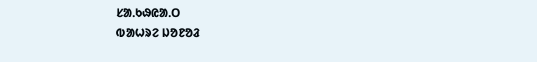ᱥᱟᱹᱠᱷᱭᱟᱹᱛ
ᱵᱟᱦᱨᱮ ᱡᱚᱱᱚᱲ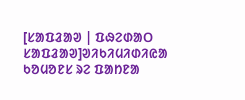[ᱥᱟᱯᱲᱟᱣ | ᱯᱷᱮᱰᱟᱛ ᱥᱟᱯᱲᱟᱣ]ᱣᱤᱠᱤᱢᱤᱰᱤᱭᱟ ᱠᱚᱢᱚᱱᱥ ᱨᱮ ᱯᱟᱴᱱᱟ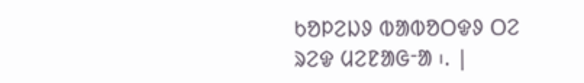ᱠᱚᱞᱮᱡᱽ ᱵᱟᱵᱚᱛᱫᱽ ᱛᱮ ᱨᱮᱫ ᱢᱮᱱᱟᱜᱼᱟ ᱾. |